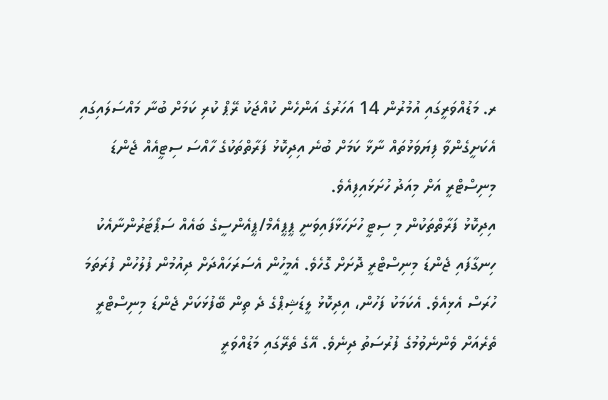ރ. މަޑުއްވަރީގައި އުމުރުން 14 އަހަރުގެ އަންހެން ކުއްޖަކު ރޭޕް ކުރި ކަމަށް ބުނާ މައްސަލައިގައި އެކަށީގެންވާ ފިޔަވަޅުތައް ނާޅާ ކަމަށް ބުނެ އިދިކޮޅު ފަރާތްތަކުގެ ހާއްސަ ސިޓީއެއް ޖެންޑަ މިނިސްޓްރީ އަށް މިއަދު ހުށަޅައިފިއެވެ.
އިދިކޮޅު ފަރާތްތަކުން މި ސިޓީ ހުށަހަޅާފައިވަނީ ޕީޕީއެމް/ޕީއެންސީގެ ބައެއް ސަޕޯޓަރުންނާއެކު ހިނގާފައި ޖެންޑަ މިނިސްޓްރީ ދޮށަށް ގޮހެވެ. އެމީހުން އެސަރަހައްދަށް ދިއުމުން ފުލުހުން ފުރަތަމަ ހުރަސް އެޅިއެވެ. އެކަމަކު ފަހުން، އިދިކޮޅު ލީޑަޝިޕްގެ ދެ ތިން ބޭފުޅަކަށް ޖެންޑަ މިނިސްޓްރީ ތެރެއަށް ވެންނެވުމުގެ ފުރުސަތު ދިނެވެ. އޭގެ ތެރޭގައި މަޑުއްވަރީ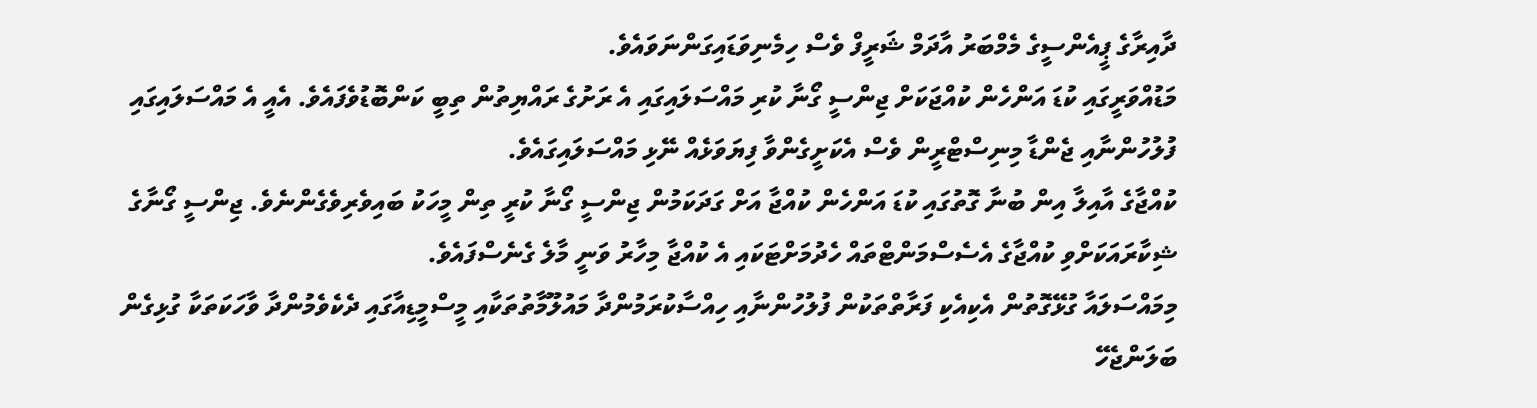ދާއިރާގެ ޕީއެންސީގެ މެމްބަރު އާދަމް ޝަރީފް ވެސް ހިމެނިވަޑައިގަންނަވައެވެ.
މަޑުއްވަރީގައި ކުޑަ އަންހެން ކުއްޖަކަށް ޖިންސީ ގޯނާ ކުރި މައްސަލައިގައި އެ ރަށުގެ ރައްޔިތުން ތިބީ ކަންބޮޑުވެފައެވެ. އެއީ އެ މައްސަލައިގައި ފުލުހުންނާއި ޖެންޑާ މިނިސްޓްރީން ވެސް އެކަށީގެންވާ ފިޔަވަޅެއް ނޭޅި މައްސަލައިގައެވެ.
ކުއްޖާގެ އާއިލާ އިން ބުނާ ގޮތުގައި ކުޑަ އަންހެން ކުއްޖާ އަށް ގަދަކަމުން ޖިންސީ ގޯނާ ކުރީ ތިން މީހަކު ބައިވެރިވެގެންނެވެ. ޖިންސީ ގޯނާގެ ޝިކާރައަކަށްވި ކުއްޖާގެ އެސެސްމަންޓްތައް ހެދުމަށްޓަކައި އެ ކުއްޖާ މިހާރު ވަނީ މާލެ ގެނެސްފައެވެ.
މިމައްސަލައާ ގުޅޭގޮތުން އެކިއެކި ފަރާތްތަކުން ފުލުހުންނާއި ހިއްސާކުރަމުންދާ މައުލޫމާތުތަކާއި މީސްމީޑިއާގައި ދެކެވެމުންދާ ވާހަކަތަކާ ގުޅިގެން ބަލަންޖެހޭ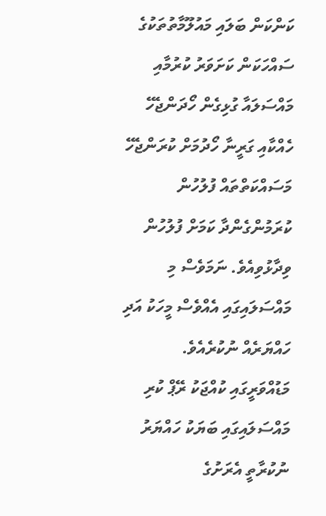ކަންކަން ބަލައި މައުލޫމާތުތަކުގެ ސައްހަކަން ކަށަވަރު ކުރުމާއި މައްސަލައާ ގުޅިގެން ހޯދަންޖެހޭ ހެއްކާއި ގަރީނާ ހޯދުމަށް ކުރަންޖެހޭ މަސައްކަތްތައް ފުލުހުން ކުރަމުންގެންދާ ކަމަށް ފުލުހުން ވިދާޅުވިއެވެ. ނަމަވެސް މި މައްސަލައިގައި އެއްވެސް މީހަކު އަދި ހައްޔަރެއް ނުކުރެއެވެ.
މަޑުއްވަރީގައި ކުއްޖަކު ރޭޕް ކުރި މައްސަލައިގައި ބަޔަކު ހައްޔަރު ނުކުރާތީ އެރަށުގެ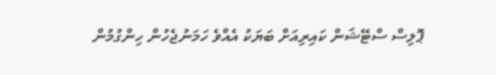ޕޮލިސް ސްޓޭޝަން ކައިރިއަށް ބަޔަކު އެއްވެ ހަމަނުޖެހުން ހިންގުމުން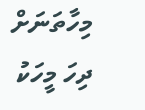މިހާތަނަށް ދިހަ މީހަކު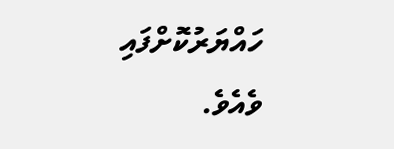ހައްޔަރުކޮށްފައި ވެއެވެ.